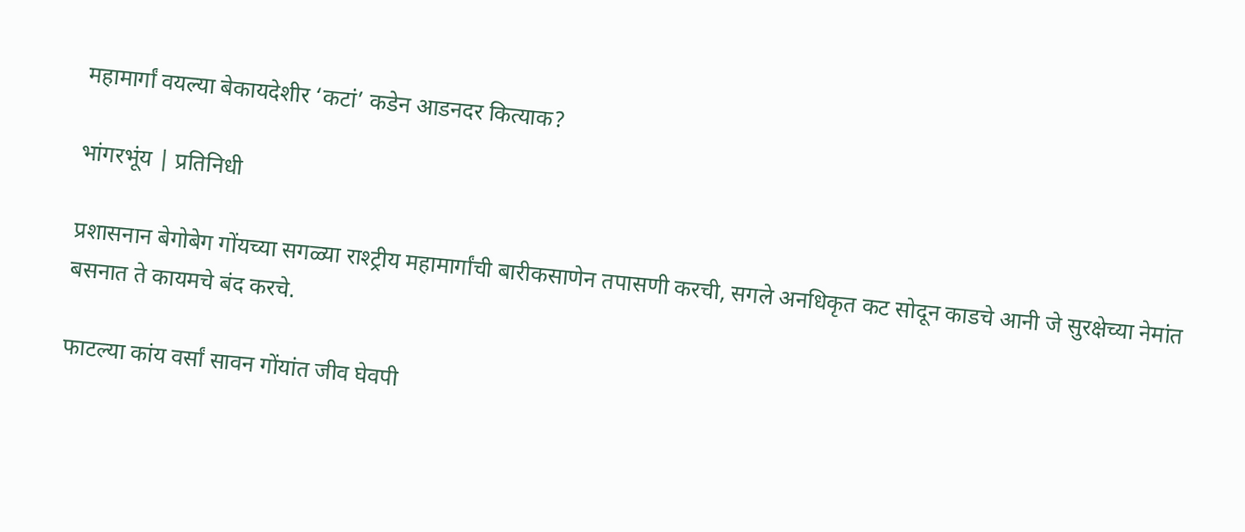महामार्गां वयल्या बेकायदेशीर ‘कटां’ कडेन आडनदर कित्याक?

भांगरभूंय | प्रतिनिधी

प्रशासनान बेगोबेग गोंयच्या सगळ्या राश्ट्रीय महामार्गांची बारीकसाणेन तपासणी करची, सगले अनधिकृत कट सोदून काडचे आनी जे सुरक्षेच्या नेमांत बसनात ते कायमचे बंद करचे.

फाटल्या कांय वर्सां सावन गोंयांत जीव घेवपी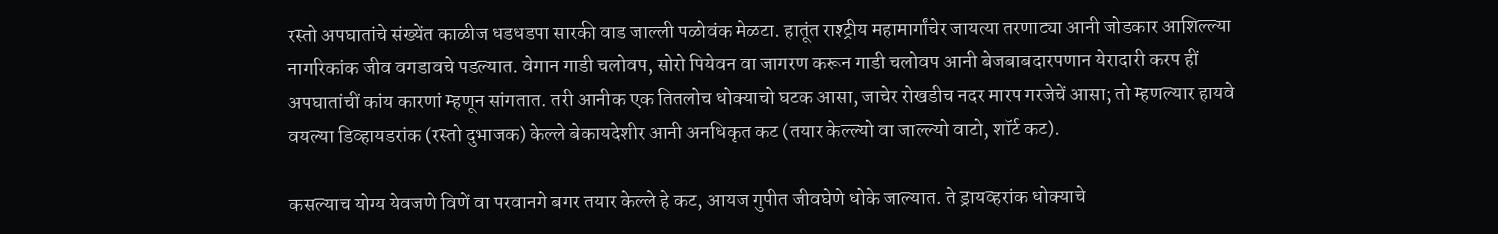रस्तो अपघातांचे संख्येंत काळीज धडधडपा सारकी वाड जाल्ली पळोवंक मेळटा. हातूंत राश्ट्रीय महामार्गांचेर जायत्या तरणाट्या आनी जोडकार आशिल्ल्या नागरिकांक जीव वगडावचे पडल्यात. वेगान गाडी चलोवप, सोरो पियेवन वा जागरण करून गाडी चलोवप आनी बेजबाबदारपणान येरादारी करप हीं अपघातांचीं कांय कारणां म्हणून सांगतात. तरी आनीक एक तितलोच धोक्याचो घटक आसा, जाचेर रोखडीच नदर मारप गरजेचें आसा; तो म्हणल्यार हायवे वयल्या डिव्हायडरांक (रस्तो दुभाजक) केल्ले बेकायदेशीर आनी अनधिकृत कट (तयार केल्ल्यो वा जाल्ल्यो वाटो, शॉर्ट कट).

कसल्याच योग्य येवजणे विणें वा परवानगे बगर तयार केल्ले हे कट, आयज गुपीत जीवघेणे धोके जाल्यात. ते ड्रायव्हरांक धोक्याचे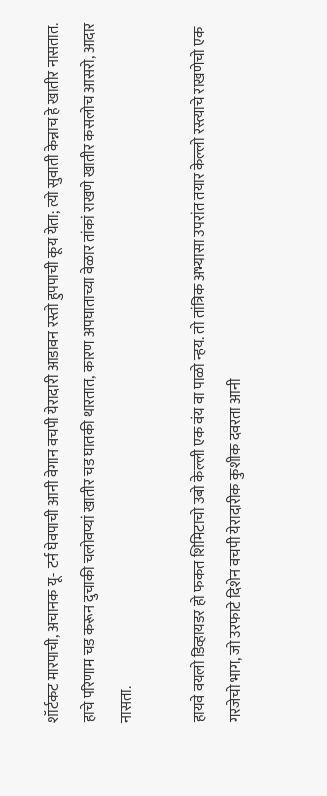शॉर्टकट मारपाची, अचानक यू- टर्न घेवपाची आनी वेगान वचपी येरादारी आडावन रस्तो हुपपाची कूय येता; त्यो सुवाती केन्नाच हे खातीर नासतात. हाचे परिणाम चड करून दुचाकी चलोवप्यां खातीर चड घातकी थारतात, कारण अपघाताच्या वेळार तांकां राखणे खातीर कसलोच आसरो, आदार नासता.

हायवे वयलो डिव्हायडर हो फकत शिमिटाचो उबो केल्ली एक वंय वा पाळो न्हय. तो तांत्रिक अभ्यासा उपरांत तयार केल्लो रस्त्याचे राखणेचो एक गरजेचो भाग, जो उरफाटे दिशेन वचपी येरादारीक कुशीक दवरता आनी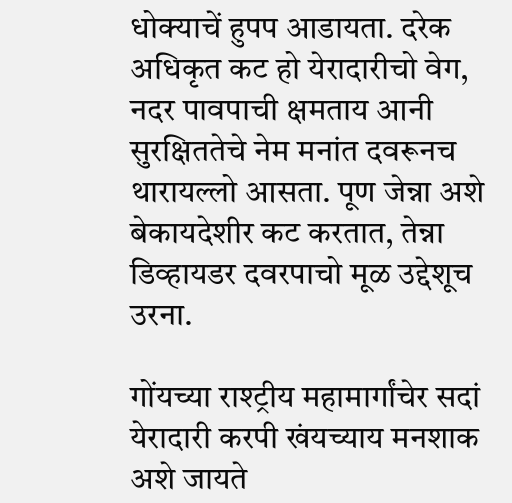धोक्याचें हुपप आडायता. दरेक अधिकृत कट हो येरादारीचो वेग, नदर पावपाची क्षमताय आनी सुरक्षिततेचे नेम मनांत दवरूनच थारायल्लो आसता. पूण जेन्ना अशे बेकायदेशीर कट करतात, तेन्ना डिव्हायडर दवरपाचो मूळ उद्देशूच उरना.

गोंयच्या राश्ट्रीय महामार्गांचेर सदां येरादारी करपी खंयच्याय मनशाक अशे जायते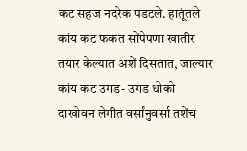कट सहज नदरेक पडटले. हातूंतले कांय कट फकत सोंपेपणा खातीर तयार केल्यात अशें दिसतात, जाल्यार कांय कट उगड- उगड धोको दाखोवन लेगीत वर्सांनुवर्सा तशेंच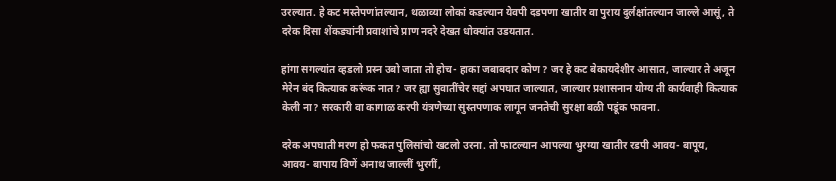उरल्यात. हे कट मस्तेपणांतल्यान, थळाव्या लोकां कडल्यान येवपी दडपणा खातीर वा पुराय दुर्लक्षांतल्यान जाल्ले आसूं, ते दरेक दिसा शेंकड्यांनी प्रवाशांचे प्राण नदरे देखत धोक्यांत उडयतात.

हांगा सगल्यांत व्हडलो प्रस्न उबो जाता तो होच- हाका जबाबदार कोण? जर हे कट बेकायदेशीर आसात, जाल्यार ते अजून मेरेन बंद कित्याक करूंक नात? जर ह्या सुवातींचेर सद्दां अपघात जाल्यात, जाल्यार प्रशासनान योग्य ती कार्यवाही कित्याक केली ना? सरकारी वा कागाळ करपी यंत्रणेच्या सुस्तपणाक लागून जनतेची सुरक्षा बळी पडूंक फावना.

दरेक अपघाती मरण हो फकत पुलिसांचो खटलो उरना. तो फाटल्यान आपल्या भुरग्या खातीर रडपी आवय- बापूय, आवय- बापाय विणें अनाथ जाल्लीं भुरगीं,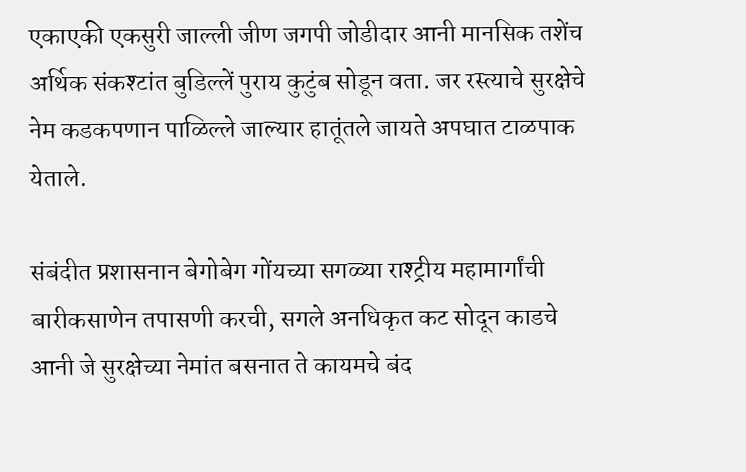एकाएकी एकसुरी जाल्ली जीण जगपी जोडीदार आनी मानसिक तशेंच अर्थिक संकश्टांत बुडिल्लें पुराय कुटुंब सोडून वता. जर रस्त्याचे सुरक्षेचे नेम कडकपणान पाळिल्ले जाल्यार हातूंतले जायते अपघात टाळपाक येताले.

संबंदीत प्रशासनान बेगोबेग गोंयच्या सगळ्या राश्ट्रीय महामार्गांची बारीकसाणेन तपासणी करची, सगले अनधिकृत कट सोदून काडचे आनी जे सुरक्षेच्या नेमांत बसनात ते कायमचे बंद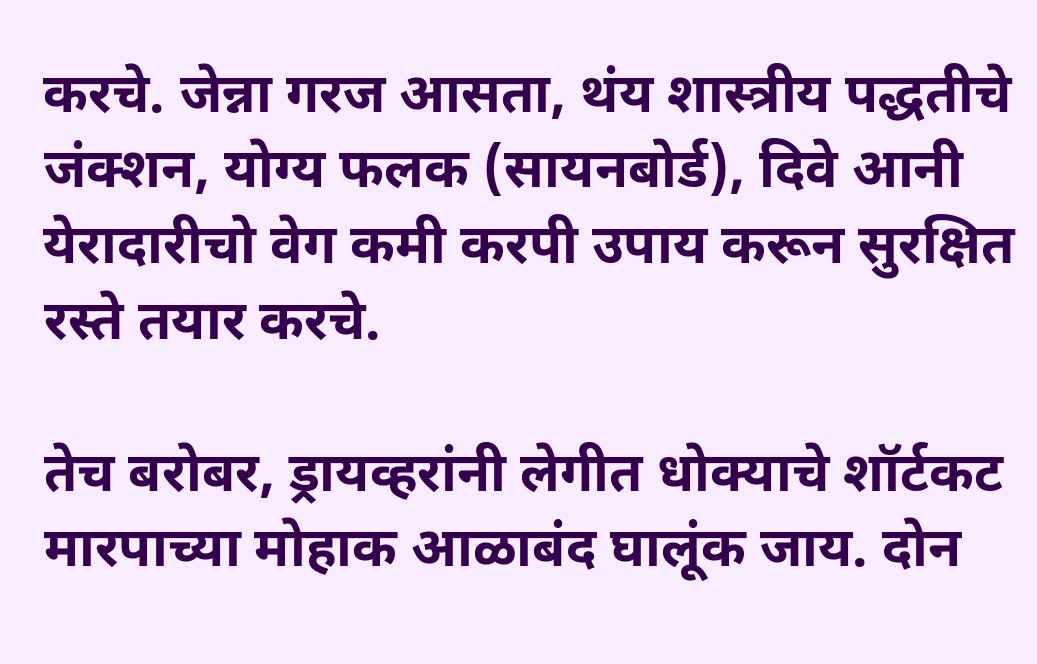करचे. जेन्ना गरज आसता, थंय शास्त्रीय पद्धतीचे जंक्शन, योग्य फलक (सायनबोर्ड), दिवे आनी येरादारीचो वेग कमी करपी उपाय करून सुरक्षित रस्ते तयार करचे.

तेच बरोबर, ड्रायव्हरांनी लेगीत धोक्याचे शॉर्टकट मारपाच्या मोहाक आळाबंद घालूंक जाय. दोन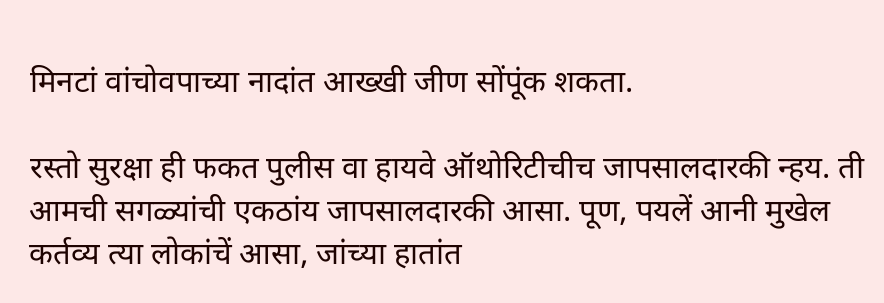मिनटां वांचोवपाच्या नादांत आख्खी जीण सोंपूंक शकता.

रस्तो सुरक्षा ही फकत पुलीस वा हायवे ऑथोरिटीचीच जापसालदारकी न्हय. ती आमची सगळ्यांची एकठांय जापसालदारकी आसा. पूण, पयलें आनी मुखेल कर्तव्य त्या लोकांचें आसा, जांच्या हातांत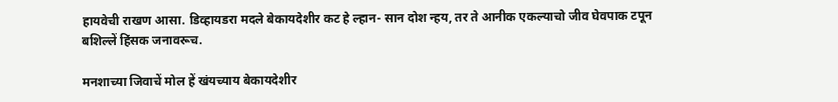हायवेची राखण आसा. डिव्हायडरा मदले बेकायदेशीर कट हे ल्हान- सान दोश न्हय, तर ते आनीक एकल्याचो जीव घेवपाक टपून बशिल्लें हिंसक जनावरूच.

मनशाच्या जिवाचें मोल हें खंयच्याय बेकायदेशीर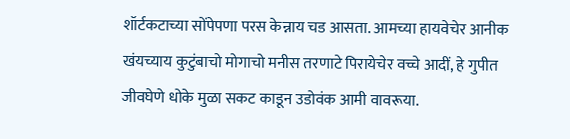शॉर्टकटाच्या सोंपेपणा परस केन्नाय चड आसता. आमच्या हायवेचेर आनीक खंयच्याय कुटुंबाचो मोगाचो मनीस तरणाटे पिरायेचेर वच्चे आदीं, हे गुपीत जीवघेणे धोके मुळा सकट काडून उडोवंक आमी वावरूया.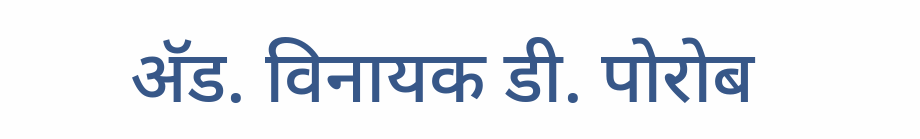अ‍ॅड. विनायक डी. पोरोब